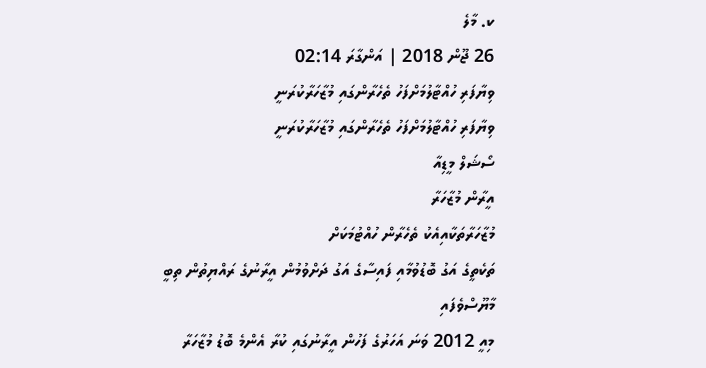ކ. މާލެ
26 ޖޫން 2018 | އަންގާރަ 02:14
ވިޔާފަރި ހުއްޓާލުމަށްފަހު ތެހެރާންގައި މުޒާހަރާކުރަނީ
ވިޔާފަރި ހުއްޓާލުމަށްފަހު ތެހެރާންގައި މުޒާހަރާކުރަނީ
ސޯޝަލް މީޑިއާ
އީރާން މުޒާހަރާ
މުޒާހަރާތަކާއިއެކު ތެހެރާން ހުއްޓުމަކަށް
ތަކެތީގެ އަގު ބޮޑުވުމާއި ފައިސާގެ އަގު ދަށްވުމުން އީރާނުގެ ރައްޔިތުން ތިބީ މާޔޫސްވެފައި
މިއީ 2012 ވަނަ އަހަރުގެ ފަހުން އީރާނުގައި ކުރާ އެންމެ ބޮޑު މުޒާހަރާ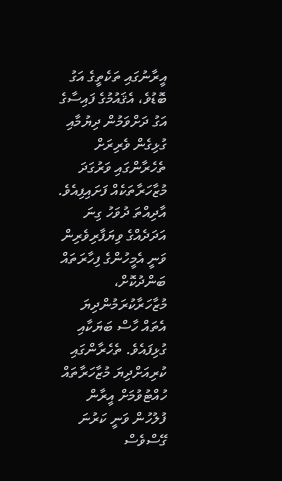އީރާނުގައި ތަކެތީގެ އަގު ބޮޑުވެ، އެޤައުމުގެ ފައިސާގެ އަގު ދަށްވަމުން ދިޔުމާއި ގުޅިގެން ވެރިރަށް ތެހެރާންގައި ވަރުގަދަ މުޒާހަރާތަކެއް ފަށައިފިއެވެ.
އާދިއްތަ ދުވަހު ގިނަ އަދަދެއްގެ ވިޔަފާރިވެރިން ވަނީ އެމީހުންގެ ފިހާރަތައް ބަންދުކޮށް، މުޒާހަރާކުރަމުންދިޔަ އެތައް ހާސް ބަޔަކާއި ގުޅިފައެވެ. ތެހެރާންގައި ކުރިއަށްދިޔަ މުޒާހަރާތައް ހުއްޓުވުމަށް އީރާން ފުލުހުން ވަނީ ކަރުނަ ގޭސްވެސް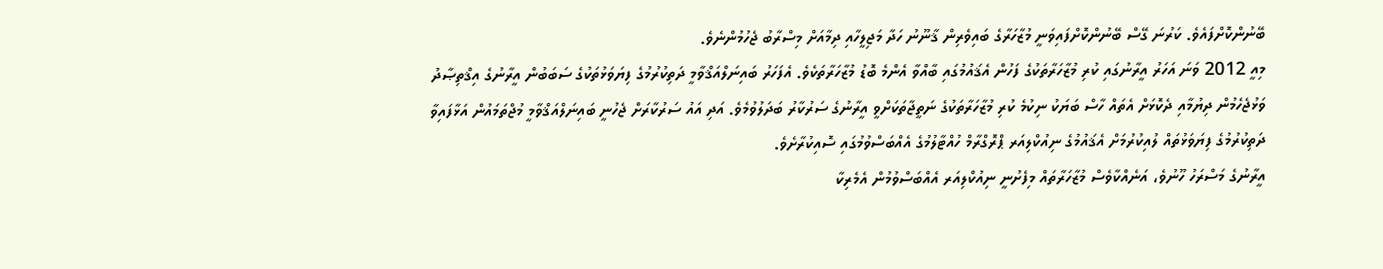ބޭނުންކޮށްފައެވެ. ކަރުނަ ގޭސް ބޭނުންކޮށްފައިވަނީ މުޒާހަރާގެ ބައިވެރިން ޤާނޫނު ހަދާ މަޖިލީހާއި ދިމާއަށް މިސްރާބު ޖެހުމުންނެވެ.
މިއީ 2012 ވަނަ އަހަރު އީރާނުގައި ކުރި މުޒާހަރާތަކުގެ ފަހުން އެޤައުމުގައި ބާއްވާ އެންމެ ބޮޑު މުޒާހަރާތަކެވެ. އެފަހަރު ބައިނަލްއަޤްވާމީ ދަތިކުރުމުގެ ފިޔަވަޅުތަކުގެ ސަބަބުން އީރާނުގެ އިޤްތިޞާދު ވަޅުޖެހެމުން ދިޔުމާއި ދެކޮޅަށް އެތައް ހާސް ބަޔަކު ނިކުމެ ކުރި މުޒާހަރާތަކުގެ ނަތީޖާތަކަށްވީ އީރާނުގެ ސަރުކާރު ބަދަލުވުމެވެ. އަދި އައު ސަރުކާރަށް ޖެހުނީ ބައިނަލްއަޤްވާމީ މުޖްތަމައުން އަޅާފައިވާ ދަތިކުރުމުގެ ފިޔަވަޅުތައް ލުއިކުރުމަށް އެޤައުމުގެ ނިއުކްލިއަރ ޕްރޮގްރާމް ހުއްޓާލުމުގެ އެއްބަސްވުމުގައި ސޮއިކުރާށެވެ.
އީރާނުގެ މަސްރަހު ހޫނުވެ، އަނެއްކާވެސް މުޒާހަރާތައް މިފެށުނީ ނިއުކްލިއަރ އެއްބަސްވުމުން އެމެރިކާ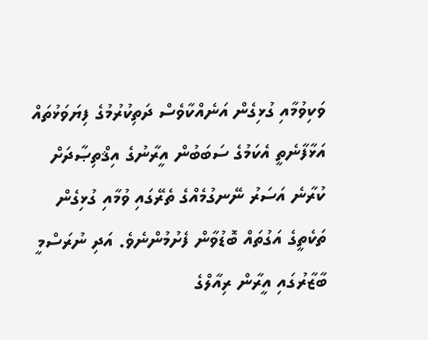ވަކިވުމާއި ގުޅިގެން އަނެއްކާވެސް ދަތިކުރުމުގެ ފިޔަވަޅުތައް އަޅާފާނެތީ އެކަމުގެ ސަބަބުން އީރާނުގެ އިޤްތިޞާދަށް ކުރާނެ އަސަރު ނޭނގުމެއްގެ ތެރޭގައި ވުމާއި ގުޅިގެން ތަކެތީގެ އަގުތައް ބޮޑުވާން ފެށުމުންނެވެ. އަދި ނުރަސްމީ ބާޒާރުގައި އީރާން ރިއާލްގެ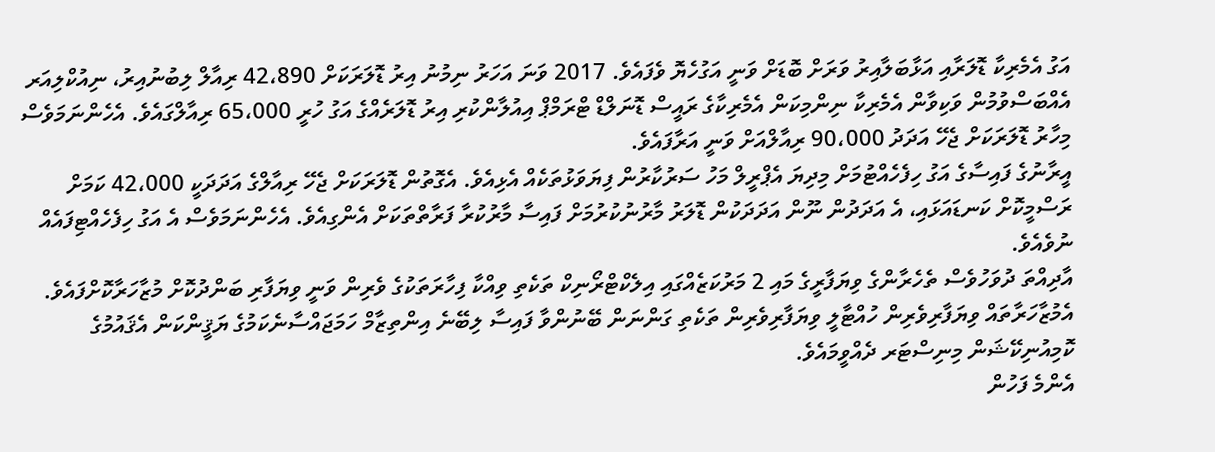އަގު އެމެރިކާ ޑޮލަރާއި އަޅާބަލާއިރު ވަރަށް ބޮޑަށް ވަނީ އަގުހެޔޮ ވެފައެވެ. 2017 ވަނަ އަހަރު ނިމުނު އިރު ޑޮލަރަކަށް 42،890 ރިއާލް ލިބުނުއިރު، ނިއުކްލިއަރ އެއްބަސްވުމުން ވަކިވާން އެމެރިކާ ނިންމިކަން އެމެރިކާގެ ރައީސް ޑޮނަލްޑް ޓްރަމްޕް އިއުލާންކުރި އިރު ޑޮލަރެއްގެ އަގު ހުރީ 65،000 ރިއާލްގައެވެ. އެހެންނަމަވެސް މިހާރު ޑޮލަރަކަށް ޖެހޭ އަދަދު 90،000 ރިއާލްއަށް ވަނީ އަރާފައެވެ.
އީރާނުގެ ފައިސާގެ އަގު ހިފެހެއްޓުމަށް މިދިޔަ އެޕްރީލް މަހު ސަރުކާރުން ފިޔަވަޅުތަކެއް އެޅިއެވެ. އެގޮތުން ޑޮލަރަކަށް ޖެހޭ ރިއާލްގެ އަދަދަކީ 42،000 ކަމަށް ރަސްމީކޮށް ކަނޑައަޅައި، އެ އަދަދުން ނޫން އަދަދަކުން ޑޮލަރު މާރުނުކުރުމަށް ފައިސާ މާރުކުރާ ފަރާތްތަކަށް އެންގިއެވެ. އެހެންނަމަވެސް އެ އަގު ހިފެހެއްޓިފައެއް ނުވެއެވެ.
އާދިއްތަ ދުވަހުވެސް ތެހެރާންގެ ވިޔަފާރީގެ މައި 2 މަރުކަޒެއްގައި އިލެކްޓްރޯނިކް ތަކެތި ވިއްކާ ފިހާރަތަކުގެ ވެރިން ވަނީ ވިޔަފާރި ބަންދުކޮށް މުޒާހަރާކޮށްފައެވެ. އެމުޒާހަރާތައް ވިޔަފާރިވެރިން ހުއްޓާލީ ވިޔަފާރިވެރިން ތަކެތި ގަންނަން ބޭނުންވާ ފައިސާ ލިބޭނެ އިންތިޒާމް ހަމަޖައްސާނެކަމުގެ ޔަޤީންކަން އެޤައުމުގެ ކޮމިއުނިކޭޝަން މިނިސްޓަރ ދެއްވީމައެވެ.
އެންމެ ފަހުން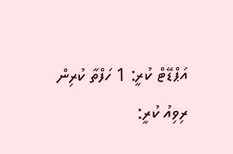އަޕްޑޭޓް ކުރީ: 1 ހަފްތާ ކުރިން
ރިވިއު ކުރީ: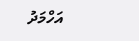އަހްމަދު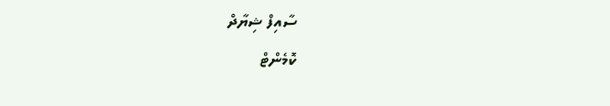ސާއިފް ޝިޔާދް
ކޮމެންޓް